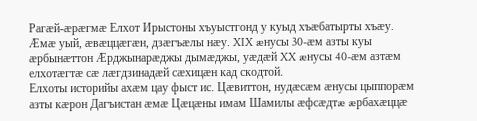Рагæй-æрæгмæ Елхот Ирыстоны хъуыстгонд у куыд хъæбатырты хъæу. Æмæ уый, æвæццæгæн, дзæгъæлы нæу. XIX æнусы 30-æм азты куы æрбынæттон Æрджынарæджы дымæджы, уæдæй XX æнусы 40-æм азтæм елхотæгтæ сæ лæгдзинадæй сæхицæн кад скодтой.
Елхоты историйы ахæм цау фыст ис. Цæвиттон, нудæсæм æнусы цыппорæм азты кæрон Дагъистан æмæ Цæцæны имам Шамилы æфсæдтæ æрбахæццæ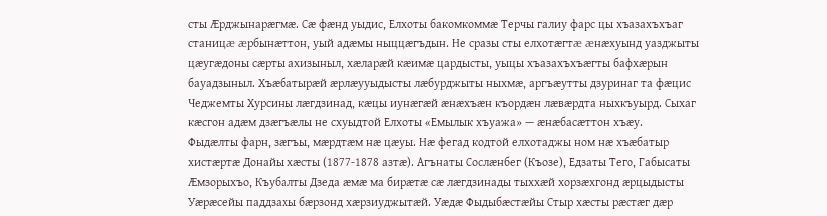сты Æрджынарæгмæ. Сæ фæнд уыдис, Елхоты бакомкоммæ Терчы галиу фарс цы хъазахъхъаг станицæ æрбынæттон, уый адæмы ныццæгъдын. Не сразы сты елхотæгтæ æнæхуынд уазджыты цæугæдоны сæрты ахизыныл, хæларæй кæимæ цардысты, уыцы хъазахъхъæгты бафхæрын бауадзыныл. Хъæбатырæй æрлæууыдысты лæбурджыты ныхмæ, аргъæутты дзуринаг та фæцис Чеджемты Хурсины лæгдзинад, кæцы иунæгæй æнæхъæн къордæн лæвæрдта ныхкъуырд. Сыхаг кæсгон адæм дзæгъæлы не схуыдтой Елхоты «Емылык хъуажа» — æнæбасæттон хъæу.
Фыдæлты фарн, зæгъы, мæрдтæм нæ цæуы. Нæ фегад кодтой елхотаджы ном нæ хъæбатыр хистæртæ Донайы хæсты (1877-1878 азтæ). Агънаты Сослæнбег (Къозе), Едзаты Тего, Габысаты Æмзорыхъо, Къубалты Дзеда æмæ ма бирæтæ сæ лæгдзинады тыххæй хорзæхгонд æрцыдысты Уæрæсейы паддзахы бæрзонд хæрзиуджытæй. Уæдæ Фыдыбæстæйы Стыр хæсты рæстæг дæр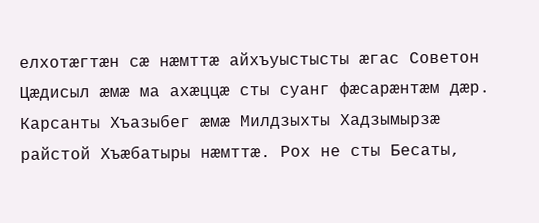елхотæгтæн сæ нæмттæ айхъуыстысты æгас Советон Цæдисыл æмæ ма ахæццæ сты суанг фæсарæнтæм дæр. Карсанты Хъазыбег æмæ Милдзыхты Хадзымырзæ райстой Хъæбатыры нæмттæ. Рох не сты Бесаты,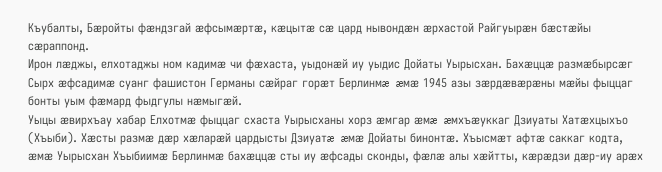Къубалты, Бæройты фæндзгай æфсымæртæ, кæцытæ сæ цард нывондæн æрхастой Райгуырæн бæстæйы сæраппонд.
Ирон лæджы, елхотаджы ном кадимæ чи фæхаста, уыдонæй иу уыдис Дойаты Уырысхан. Бахæццæ размæбырсæг Сырх æфсадимæ суанг фашистон Германы сæйраг горæт Берлинмæ æмæ 1945 азы зæрдæвæрæны мæйы фыццаг бонты уым фæмард фыдгулы нæмыгæй.
Уыцы æвирхъау хабар Елхотмæ фыццаг схаста Уырысханы хорз æмгар æмæ æмхъæуккаг Дзиуаты Хатæхцыхъо (Хъыби). Хæсты размæ дæр хæларæй цардысты Дзиуатæ æмæ Дойаты бинонтæ. Хъысмæт афтæ саккаг кодта, æмæ Уырысхан Хъыбиимæ Берлинмæ бахæццæ сты иу æфсады сконды, фæлæ алы хæйтты, кæрæдзи дæр-иу арæх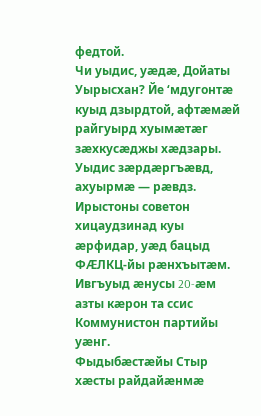федтой.
Чи уыдис, уæдæ, Дойаты Уырысхан? Йе ‘мдугонтæ куыд дзырдтой, афтæмæй райгуырд хуымæтæг зæхкусæджы хæдзары. Уыдис зæрдæргъæвд, ахуырмæ — рæвдз. Ирыстоны советон хицаудзинад куы æрфидар, уæд бацыд ФÆЛКЦ-йы рæнхъытæм. Ивгъуыд æнусы 20-æм азты кæрон та ссис Коммунистон партийы уæнг.
Фыдыбæстæйы Стыр хæсты райдайæнмæ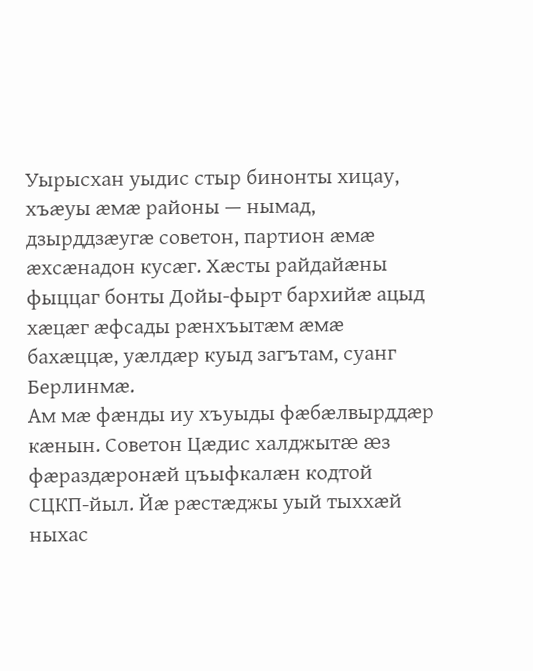Уырысхан уыдис стыр бинонты хицау, хъæуы æмæ районы — нымад, дзырддзæугæ советон, партион æмæ æхсæнадон кусæг. Хæсты райдайæны фыццаг бонты Дойы-фырт бархийæ ацыд хæцæг æфсады рæнхъытæм æмæ бахæццæ, уæлдæр куыд загътам, суанг Берлинмæ.
Ам мæ фæнды иу хъуыды фæбæлвырддæр кæнын. Советон Цæдис халджытæ æз фæраздæронæй цъыфкалæн кодтой СЦКП-йыл. Йæ рæстæджы уый тыххæй ныхас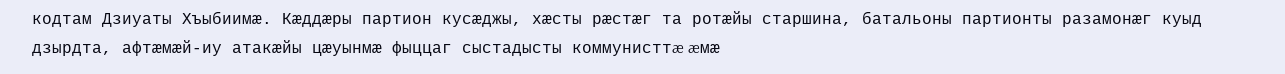кодтам Дзиуаты Хъыбиимæ. Кæддæры партион кусæджы, хæсты рæстæг та ротæйы старшина, батальоны партионты разамонæг куыд дзырдта, афтæмæй-иу атакæйы цæуынмæ фыццаг сыстадысты коммунисттæ æмæ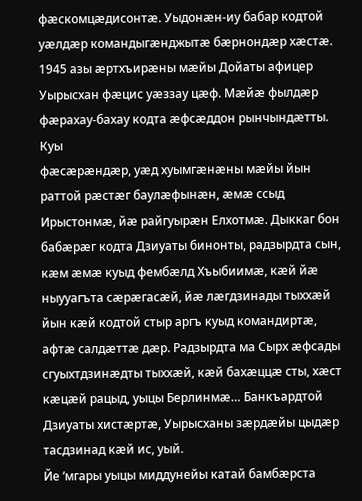фæскомцæдисонтæ. Уыдонæн-иу бабар кодтой уæлдæр командыгæнджытæ бæрнондæр хæстæ.
1945 азы æртхъирæны мæйы Дойаты афицер Уырысхан фæцис уæззау цæф. Мæйæ фылдæр фæрахау-бахау кодта æфсæддон рынчындæтты. Куы
фæсæрæндæр, уæд хуымгæнæны мæйы йын раттой рæстæг баулæфынæн, æмæ ссыд Ирыстонмæ, йæ райгуырæн Елхотмæ. Дыккаг бон бабæрæг кодта Дзиуаты бинонты, радзырдта сын, кæм æмæ куыд фембæлд Хъыбиимæ, кæй йæ ныууагъта сæрæгасæй, йæ лæгдзинады тыххæй йын кæй кодтой стыр аргъ куыд командиртæ, афтæ салдæттæ дæр. Радзырдта ма Сырх æфсады сгуыхтдзинæдты тыххæй, кæй бахæццæ сты, хæст кæцæй рацыд, уыцы Берлинмæ… Банкъардтой Дзиуаты хистæртæ, Уырысханы зæрдæйы цыдæр тасдзинад кæй ис, уый.
Йе ‘мгары уыцы миддунейы катай бамбæрста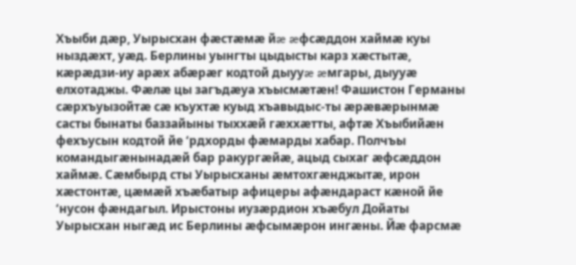Хъыби дæр, Уырысхан фæстæмæ йæ æфсæддон хаймæ куы ныздæхт, уæд. Берлины уынгты цыдысты карз хæстытæ, кæрæдзи-иу арæх абæрæг кодтой дыууæ æмгары, дыууæ елхотаджы. Фæлæ цы загъдæуа хъысмæтæн! Фашистон Германы сæрхъуызойтæ сæ къухтæ куыд хъавыдыс-ты æрæвæрынмæ састы бынаты баззайыны тыххæй гæххæтты, афтæ Хъыбийæн фехъусын кодтой йе ‘рдхорды фæмарды хабар. Полчъы командыгæнынадæй бар ракургæйæ, ацыд сыхаг æфсæддон хаймæ. Сæмбырд сты Уырысханы æмтохгæнджытæ, ирон хæстонтæ, цæмæй хъæбатыр афицеры афæндараст кæной йе ‘нусон фæндагыл. Ирыстоны иузæрдион хъæбул Дойаты Уырысхан ныгæд ис Берлины æфсымæрон ингæны. Йæ фарсмæ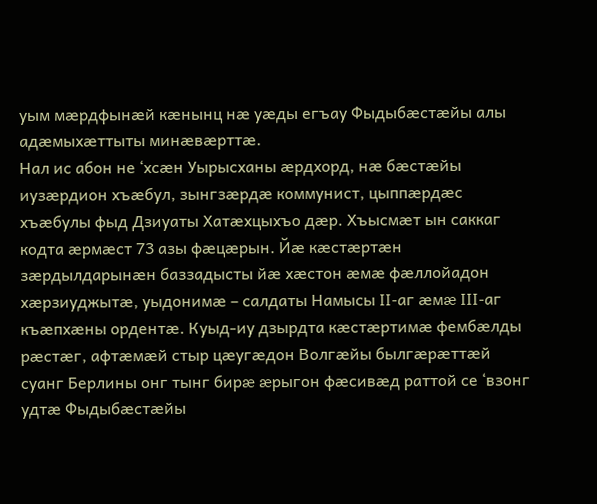уым мæрдфынæй кæнынц нæ уæды егъау Фыдыбæстæйы алы адæмыхæттыты минæвæрттæ.
Нал ис абон не ‘хсæн Уырысханы æрдхорд, нæ бæстæйы иузæрдион хъæбул, зынгзæрдæ коммунист, цыппæрдæс хъæбулы фыд Дзиуаты Хатæхцыхъо дæр. Хъысмæт ын саккаг кодта æрмæст 73 азы фæцæрын. Йæ кæстæртæн зæрдылдарынæн баззадысты йæ хæстон æмæ фæллойадон хæрзиуджытæ, уыдонимæ – салдаты Намысы II-аг æмæ III-аг къæпхæны ордентæ. Куыд-иу дзырдта кæстæртимæ фембæлды рæстæг, афтæмæй стыр цæугæдон Волгæйы былгæрæттæй суанг Берлины онг тынг бирæ æрыгон фæсивæд раттой се ‘взонг удтæ Фыдыбæстæйы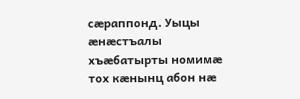сæраппонд. Уыцы æнæстъалы хъæбатырты номимæ тох кæнынц абон нæ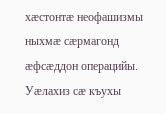хæстонтæ неофашизмы ныхмæ сæрмагонд æфсæддон операцийы. Уæлахиз сæ къухы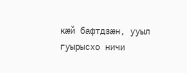кæй бафтдзæн, ууыл гуырысхо ничи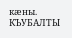кæны.
КЪУБАЛТЫ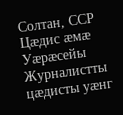Солтан, ССР Цæдис æмæ Уæрæсейы
Журналистты цæдисты уæнг